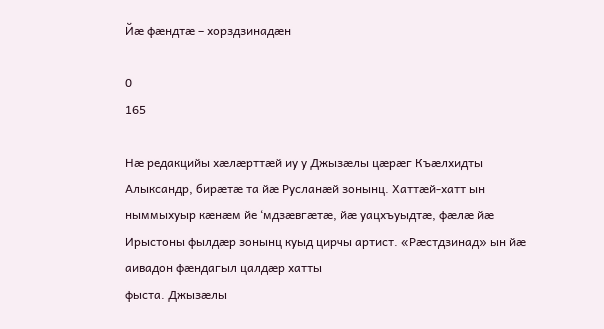Йæ фæндтæ – хорздзинадæн

0
165

Нæ редакцийы хæлæрттæй иу у Джызæлы цæрæг Къæлхидты Алыксандр, бирæтæ та йæ Русланæй зонынц. Хаттæй-хатт ын ныммыхуыр кæнæм йе ‘мдзæвгæтæ, йæ уацхъуыдтæ, фæлæ йæ Ирыстоны фылдæр зонынц куыд цирчы артист. «Рæстдзинад» ын йæ аивадон фæндагыл цалдæр хатты
фыста. Джызæлы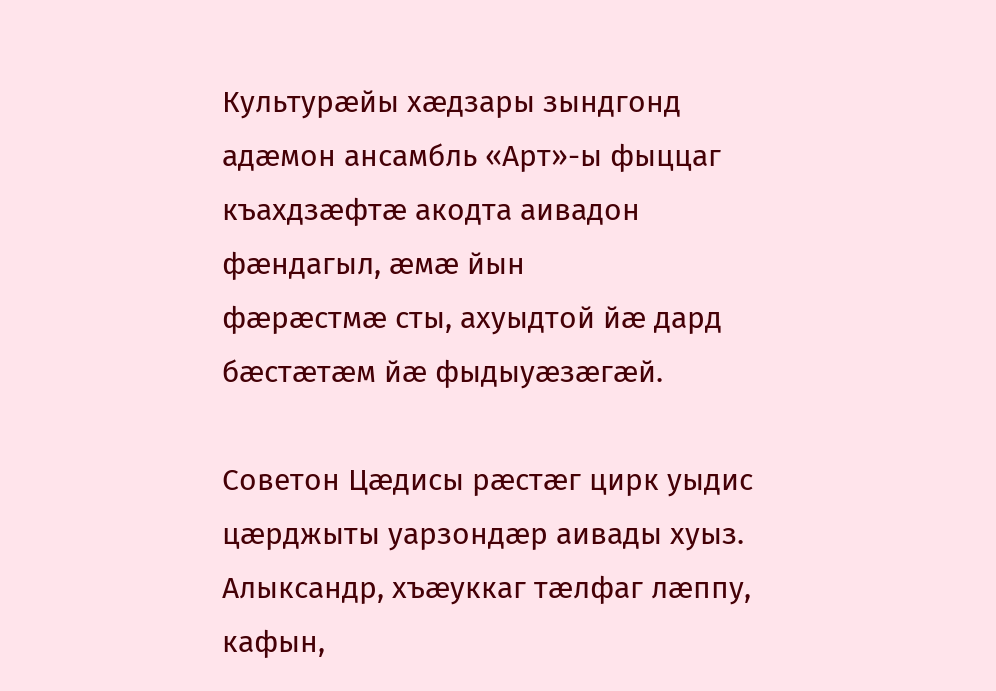Культурæйы хæдзары зындгонд адæмон ансамбль «Арт»-ы фыццаг къахдзæфтæ акодта аивадон фæндагыл, æмæ йын
фæрæстмæ сты, ахуыдтой йæ дард бæстæтæм йæ фыдыуæзæгæй.

Советон Цæдисы рæстæг цирк уыдис цæрджыты уарзондæр аивады хуыз. Алыксандр, хъæуккаг тæлфаг лæппу, кафын,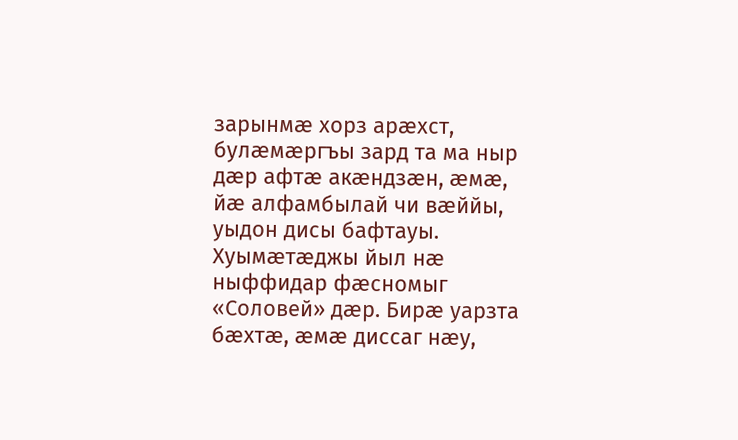зарынмæ хорз арæхст, булæмæргъы зард та ма ныр дæр афтæ акæндзæн, æмæ, йæ алфамбылай чи вæййы, уыдон дисы бафтауы. Хуымæтæджы йыл нæ ныффидар фæсномыг «Соловей» дæр. Бирæ уарзта бæхтæ, æмæ диссаг нæу,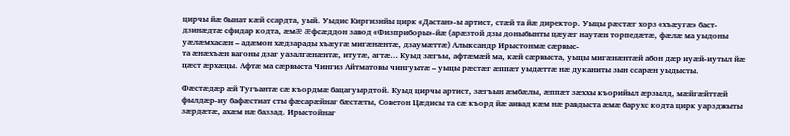цирчы йæ бынат кæй ссардта, уый. Уыдис Киргизийы цирк «Дастан»-ы артист, стæй та йæ директор. Уыцы рæстæг хорз «хъæугæ» баст-
дзинæдтæ сфидар кодта, æмæ æфсæддон завод «Физприборы»-йæ (арæзтой дзы доныбынты цæуæг наутæн торпедæтæ, фæлæ ма уыдоны уæлæмхасæн – адæмон хæдзарады хъæугæ мигæнæнтæ, дзаумæттæ) Алыксандр Ирыстонмæ сæрвыс-
та æнæхъæн вагоны дзаг уазалгæнæнтæ, итутæ, агтæ… Куыд зæгъы, афтæмæй ма, кæй сæрвыста, уыцы мигæнæнтæй абон дæр иуæй-иутыл йæ цæст æрхæцы. Афтæ ма сæрвыста Чингиз Айтматовы чингуытæ – уыцы рæстæг æппæт уыдæттæ нæ дуканиты зын ссарæн уыдысты.

Фæстæдæр æй Тугъантæ сæ къордмæ бацагуырдтой. Куыд цирчы артист, зæгъын æмбæлы, æппæт зæххы къорийыл æрзылд, мæйгæйттæй фылдæр-иу бафæстиат сты фæсарæйнаг бæстæты, Советон Цæдисы та сæ къорд йæ аивад кæм нæ равдыста æмæ барухс кодта цирк уарзджыты зæрдæтæ, ахæм нæ баззад. Ирыстойнаг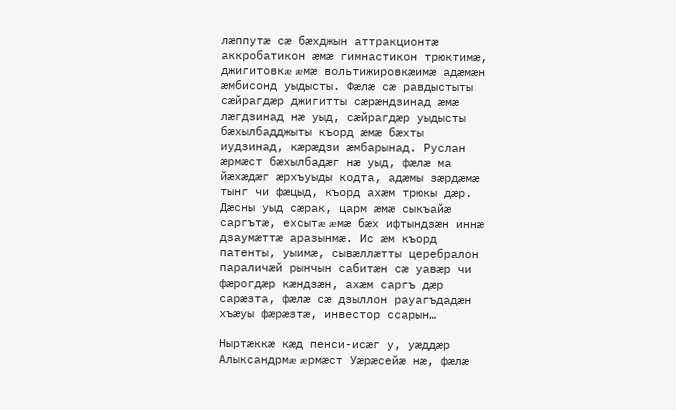лæппутæ сæ бæхджын аттракционтæ аккробатикон æмæ гимнастикон трюктимæ, джигитовкæ æмæ вольтижировкæимæ адæмæн æмбисонд уыдысты. Фæлæ сæ равдыстыты сæйрагдæр джигитты сæрæндзинад æмæ лæгдзинад нæ уыд, сæйрагдæр уыдысты бæхылбадджыты къорд æмæ бæхты иудзинад, кæрæдзи æмбарынад. Руслан æрмæст бæхылбадæг нæ уыд, фæлæ ма йæхæдæг æрхъуыды кодта, адæмы зæрдæмæ тынг чи фæцыд, къорд ахæм трюкы дæр. Дæсны уыд сæрак, царм æмæ сыкъайæ саргътæ, ехсытæ æмæ бæх ифтындзæн иннæ дзаумæттæ аразынмæ. Ис æм къорд патенты, уыимæ, сывæллæтты церебралон параличæй рынчын сабитæн сæ уавæр чи фæрогдæр кæндзæн, ахæм саргъ дæр сарæзта, фæлæ сæ дзыллон рауагъдадæн хъæуы фæрæзтæ, инвестор ссарын…

Ныртæккæ кæд пенси-исæг у, уæддæр Алыксандрмæ æрмæст Уæрæсейæ нæ, фæлæ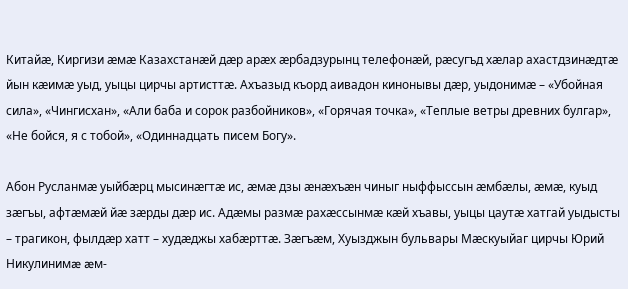Китайæ, Киргизи æмæ Казахстанæй дæр арæх æрбадзурынц телефонæй, рæсугъд хæлар ахастдзинæдтæ йын кæимæ уыд, уыцы цирчы артисттæ. Ахъазыд къорд аивадон кинонывы дæр, уыдонимæ – «Убойная сила», «Чингисхан», «Али баба и сорок разбойников», «Горячая точка», «Теплые ветры древних булгар», «Не бойся, я с тобой», «Одиннадцать писем Богу».

Абон Русланмæ уыйбæрц мысинæгтæ ис, æмæ дзы æнæхъæн чиныг ныффыссын æмбæлы, æмæ, куыд зæгъы, афтæмæй йæ зæрды дæр ис. Адæмы размæ рахæссынмæ кæй хъавы, уыцы цаутæ хатгай уыдысты – трагикон, фылдæр хатт – худæджы хабæрттæ. Зæгъæм, Хуызджын бульвары Мæскуыйаг цирчы Юрий Никулинимæ æм-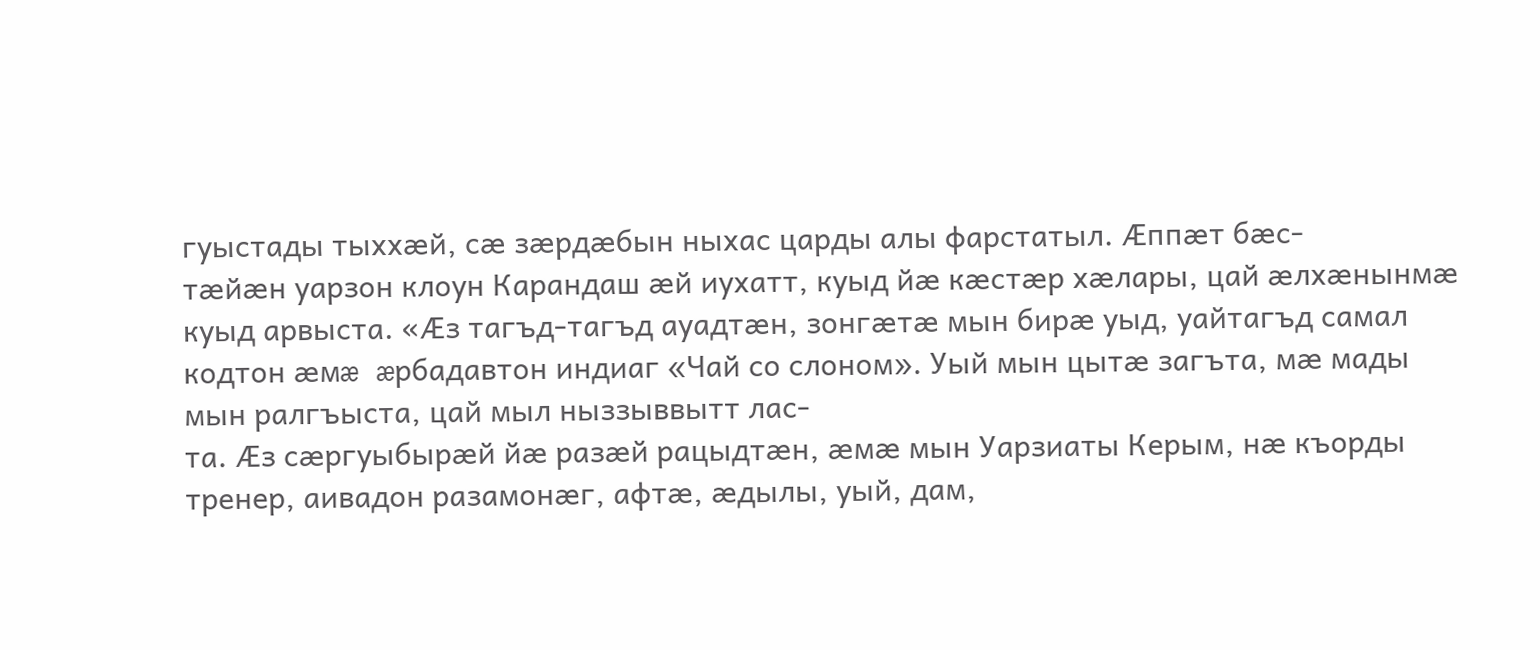гуыстады тыххæй, сæ зæрдæбын ныхас царды алы фарстатыл. Æппæт бæс-
тæйæн уарзон клоун Карандаш æй иухатт, куыд йæ кæстæр хæлары, цай æлхæнынмæ куыд арвыста. «Æз тагъд-тагъд ауадтæн, зонгæтæ мын бирæ уыд, уайтагъд самал кодтон æмæ æрбадавтон индиаг «Чай со слоном». Уый мын цытæ загъта, мæ мады мын ралгъыста, цай мыл ныззыввытт лас-
та. Æз сæргуыбырæй йæ разæй рацыдтæн, æмæ мын Уарзиаты Керым, нæ къорды тренер, аивадон разамонæг, афтæ, æдылы, уый, дам,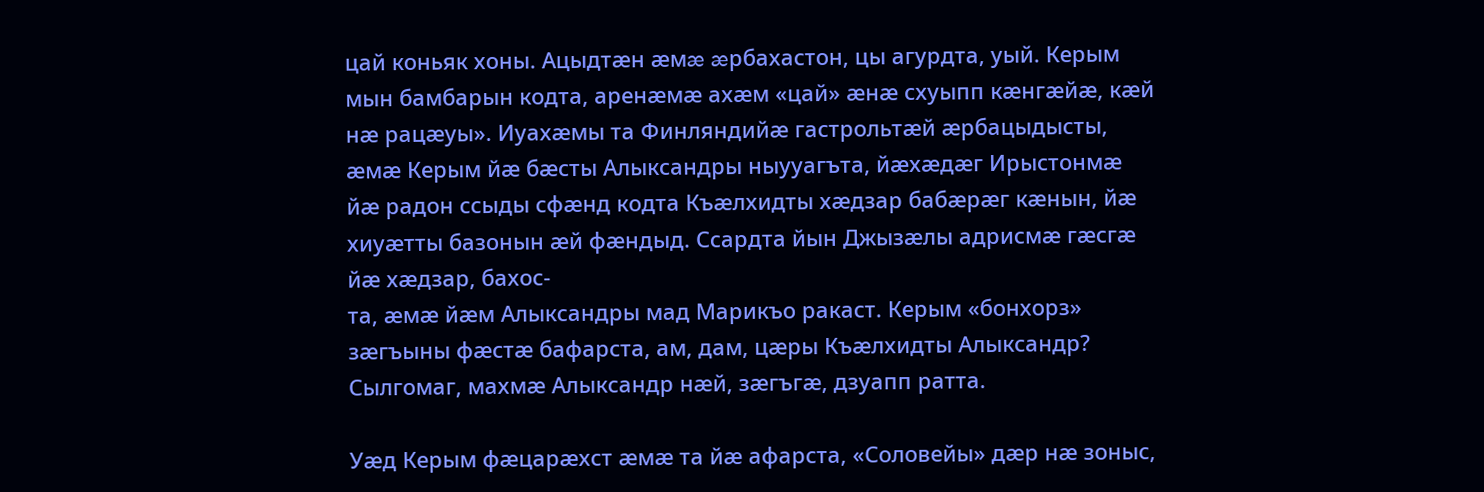цай коньяк хоны. Ацыдтæн æмæ æрбахастон, цы агурдта, уый. Керым мын бамбарын кодта, аренæмæ ахæм «цай» æнæ схуыпп кæнгæйæ, кæй нæ рацæуы». Иуахæмы та Финляндийæ гастрольтæй æрбацыдысты, æмæ Керым йæ бæсты Алыксандры ныууагъта, йæхæдæг Ирыстонмæ йæ радон ссыды сфæнд кодта Къæлхидты хæдзар бабæрæг кæнын, йæ хиуæтты базонын æй фæндыд. Ссардта йын Джызæлы адрисмæ гæсгæ йæ хæдзар, бахос-
та, æмæ йæм Алыксандры мад Марикъо ракаст. Керым «бонхорз» зæгъыны фæстæ бафарста, ам, дам, цæры Къæлхидты Алыксандр? Сылгомаг, махмæ Алыксандр нæй, зæгъгæ, дзуапп ратта.

Уæд Керым фæцарæхст æмæ та йæ афарста, «Соловейы» дæр нæ зоныс,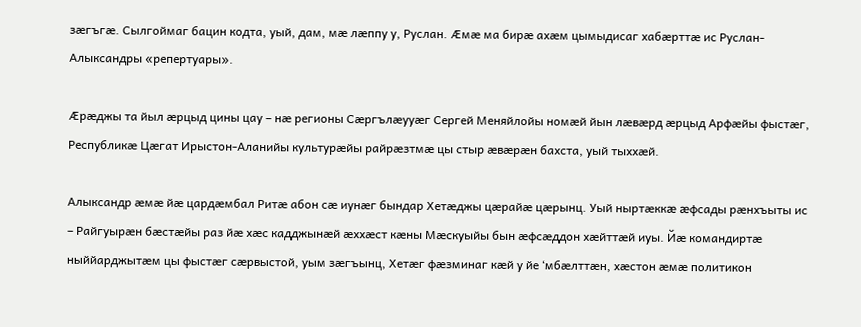зæгъгæ. Сылгоймаг бацин кодта, уый, дам, мæ лæппу у, Руслан. Æмæ ма бирæ ахæм цымыдисаг хабæрттæ ис Руслан-Алыксандры «репертуары».

Æрæджы та йыл æрцыд цины цау – нæ регионы Сæргълæууæг Сергей Меняйлойы номæй йын лæвæрд æрцыд Арфæйы фыстæг, Республикæ Цæгат Ирыстон-Аланийы культурæйы райрæзтмæ цы стыр æвæрæн бахста, уый тыххæй.

Алыксандр æмæ йæ цардæмбал Ритæ абон сæ иунæг бындар Хетæджы цæрайæ цæрынц. Уый ныртæккæ æфсады рæнхъыты ис – Райгуырæн бæстæйы раз йæ хæс кадджынæй æххæст кæны Мæскуыйы бын æфсæддон хæйттæй иуы. Йæ командиртæ ныййарджытæм цы фыстæг сæрвыстой, уым зæгъынц, Хетæг фæзминаг кæй у йе ‘мбæлттæн, хæстон æмæ политикон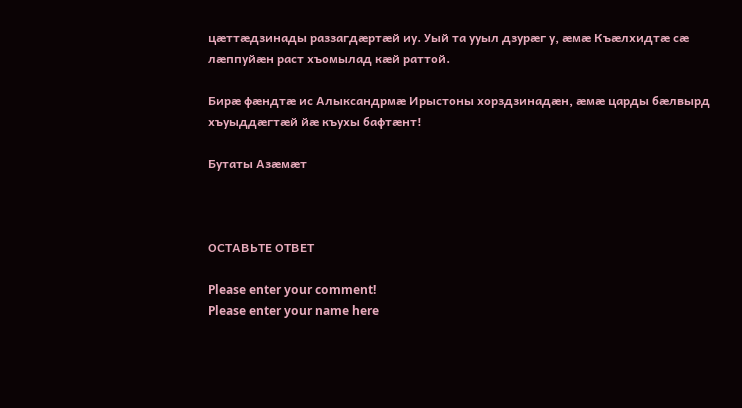цæттæдзинады раззагдæртæй иу. Уый та ууыл дзурæг у, æмæ Къæлхидтæ сæ лæппуйæн раст хъомылад кæй раттой.

Бирæ фæндтæ ис Алыксандрмæ Ирыстоны хорздзинадæн, æмæ царды бæлвырд хъуыддæгтæй йæ къухы бафтæнт!

Бутаты Азæмæт



ОСТАВЬТЕ ОТВЕТ

Please enter your comment!
Please enter your name here